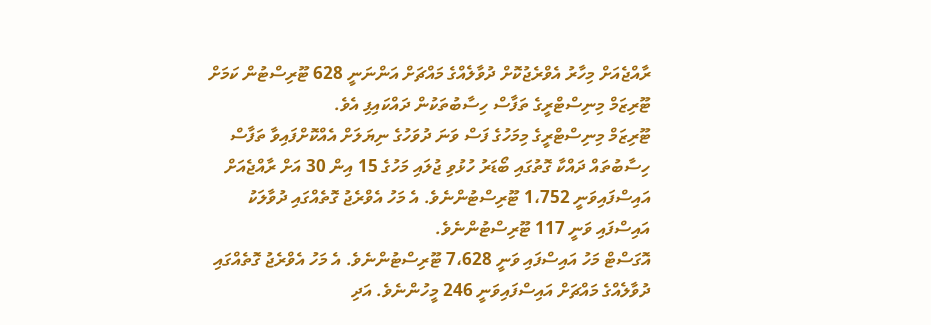ރާއްޖެއަށް މިހާރު އެވްރެޖުކޮށް ދުވާލެއްގެ މައްޗަށް އަންނަނީ 628 ޓޫރިސްޓުން ކަމަށް ޓޫރިޒަމް މިނިސްޓްރީގެ ތަފާސް ހިސާބުތަކުން ދައްކައިފި އެވެ.
ޓޫރިޒަމް މިނިސްޓްރީގެ މިމަހުގެ ފަސް ވަނަ ދުވަހުގެ ނިޔަލަށް އެއްކޮށްފައިވާ ތަފާސް ހިސާބުތައް ދައްކާ ގޮތުގައި ބޯޑަރު ހުޅުވި ޖުލައި މަހުގެ 15 އިން 30 އަށް ރާއްޖެއަށް އައިސްފައިވަނީ 1،752 ޓޫރިސްޓުންނެވެ. އެ މަހު އެވްރެޖު ގޮތެއްގައި ދުވާލަކު އައިސްފައި ވަނީ 117 ޓޫރިސްޓުންނެވެ.
އޮގަސްޓް މަހު އައިސްފައި ވަނީ 7،628 ޓޫރިސްޓުންނެވެ. އެ މަހު އެވްރެޖު ގޮތެއްގައި ދުވާލެއްގެ މައްޗަށް އައިސްފައިވަނީ 246 މީހުންނެވެ. އަދި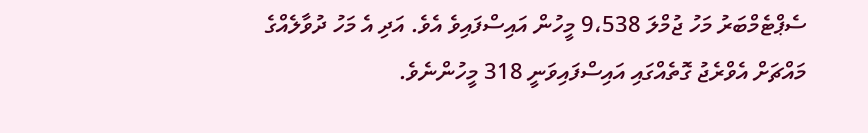ސެޕްޓެމްބަރު މަހު ޖުމްލަ 9،538 މީހުން އައިސްފައިވެ އެވެ. އަދި އެ މަހު ދުވާލެއްގެ މައްޗަށް އެވްރެޖު ގޮތެއްގައި އައިސްފައިވަނީ 318 މީހުންނެވެ.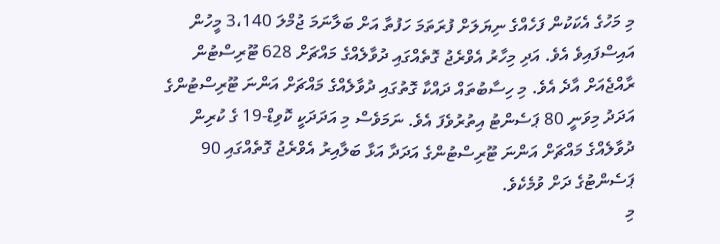މި މަހުގެ އެކަކުން ފަހެއްގެ ނިޔަލަށް ފުރަތަމަ ހަފުތާ އަށް ބަލާނަމަ ޖުމްލަ 3،140 މީހުން އައިސްފައިވެ އެވެ. އަދި މިހާރު އެވްރެޖު ގޮތެއްގައި ދުވާލެއްގެ މައްޗަށް 628 ޓޫރިސްޓުން ރާއްޖެއަށް އާދެ އެވެ. މި ހިސާބުތައް ދައްކާ ގޮތުގައި ދުވާލެއްގެ މައްޗަށް އަންނަ ޓޫރިސްޓުންގެ އަދަދު މިވަނީ 80 ޕަސެންޓު އިތުރުވެފަ އެވެ. ނަމަވެސް މި އަދަދަކީ ކޮވިޑް-19 ގެ ކުރިން ދުވާލެއްގެ މައްޗަށް އަންނަ ޓޫރިސްޓުންގެ އަދަދާ އަޅާ ބަލާއިރު އެވްރެޖު ގޮތެއްގައި 90 ޕަސެންޓުގެ ދަށް ވުމެކެވެ.
މި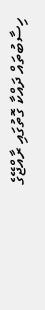ހިސާބުތައް ދައްކާ ގޮތުގައި ރާއްޖޭގެ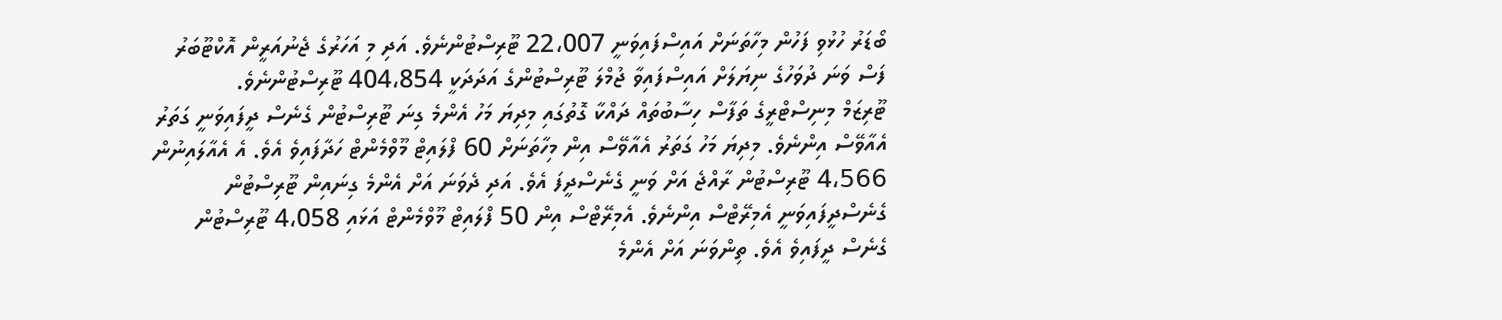ބޯޑަރު ހުޅުވި ފަހުން މިހާތަނަށް އައިސްފައިވަނީ 22،007 ޓޫރިސްޓުންނެވެ. އަދި މި އަހަރުގެ ޖެނުއަރީން އޮކްޓޫބަރު ފަސް ވަނަ ދުވަހުގެ ނިޔަލަށް އައިސްފައިވާ ޖުމްލަ ޓޫރިސްޓުންގެ އަދަދަކީ 404،854 ޓޫރިސްޓުންނެވެ.
ޓޫރިޒަމް މިނިސްޓްރީގެ ތަފާސް ހިސާބުތައް ދައްކާ ގޮތުގައި މިދިޔަ މަހު އެންމެ ގިނަ ޓޫރިސްޓުން ގެނެސް ދީފައިވަނީ ގަތަރު އެއާވޭސް އިންނެވެ. މިދިޔަ މަހު ގަތަރު އެއާވޭސް އިން މިހާތަނަށް 60 ފްލައިޓް މޫވްމެންޓް ހަދާފައިވެ އެވެ. އެ އެއާލައިނުން 4،566 ޓޫރިސްޓުން ރާއްޖެ އަށް ވަނީ ގެނެސްދީފަ އެވެ. އަދި ދެވަނަ އަށް އެންމެ ގިނައިން ޓޫރިސްޓުން ގެނެސްދީފައިވަނީ އެމިރޭޓްސް އިންނެވެ. އެމިރޭޓްސް އިން 50 ފްލައިޓް މޫވްމެންޓް އަޅައި 4،058 ޓޫރިސްޓުން ގެނެސް ދީފައިވެ އެވެ. ތިންވަނަ އަށް އެންމެ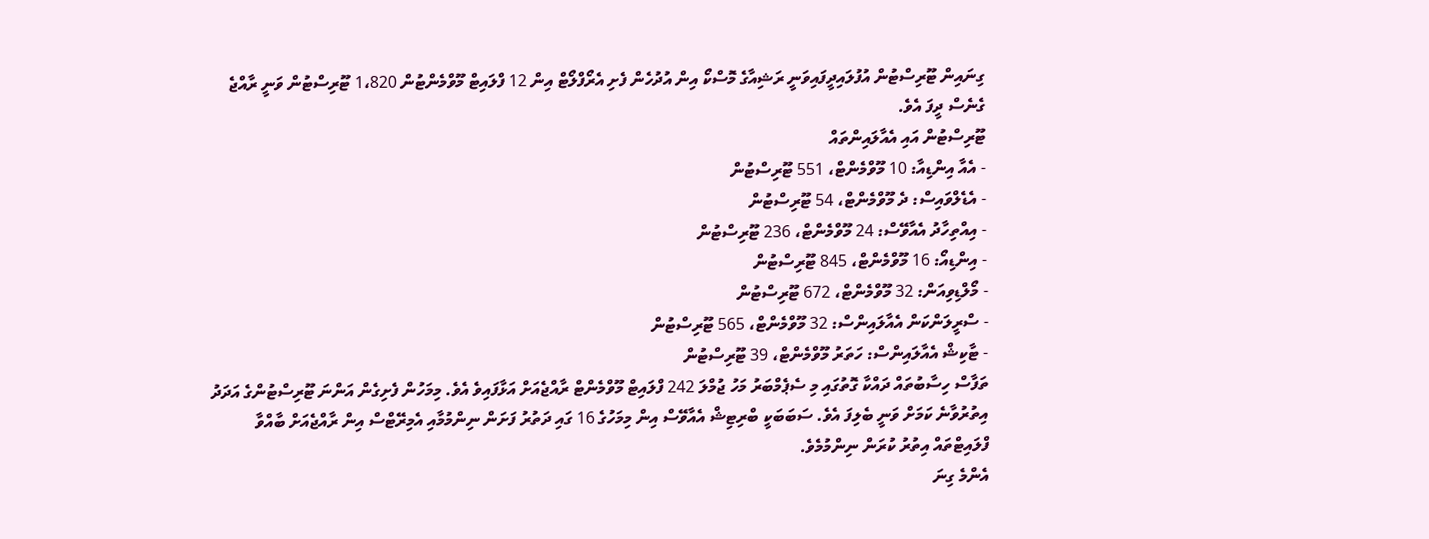ގިނައިން ޓޫރިސްޓުން އުފުލައިދީފައިވަނީ ރަޝިއާގެ މޮސްކޯ އިން އުދުހެން ފެށި އެރޯފްލޯޓް އިން 12 ފްލައިޓް މޫވްމެންޓުން 1،820 ޓޫރިސްޓުން ވަނީ ރާއްޖެ ގެނެސް ދީފަ އެވެ.
ޓޫރިސްޓުން އައި އެއާލައިންތައް
- އެއާ އިންޑިއާ: 10 މޫވްމެންޓް، 551 ޓޫރިސްޓުން
- އެޑެލްވައިސް: ދެ މޫވްމެންޓް، 54 ޓޫރިސްޓުން
- އިއްތިހާދު އެއާވޭސް: 24 މޫވްމެންޓް، 236 ޓޫރިސްޓުން
- އިންޑިއޯ: 16 މޫވްމެންޓް، 845 ޓޫރިސްޓުން
- މޯލްޑިވިއަން: 32 މޫވްމެންޓް، 672 ޓޫރިސްޓުން
- ސްރީލަންކަން އެއާލައިންސް: 32 މޫވްމެންޓް، 565 ޓޫރިސްޓުން
- ޓާކިޝް އެއާލައިންސް: ހަތަރު މޫވްމެންޓް، 39 ޓޫރިސްޓުން
ތަފާސް ހިސާބުތައް ދައްކާ ގޮތުގައި މި ސެޕެމްބަރު މަހު ޖުމްލަ 242 ފްލައިޓް މޫވްމެންޓް ރާއްޖެއަށް އަޅާފައިވެ އެވެ. މިމަހުން ފެށިގެން އަންނަ ޓޫރިސްޓުންގެ އަދަދު އިތުރުވާނެ ކަމަށް ވަނީ ބެލިފަ އެވެ. ސަބަބަކީ ބްރިޓިޝް އެއާވޭސް އިން މިމަހުގެ 16 ގައި ދަތުރު ފަށަން ނިންމުމާއި އެމިރޭޓްސް އިން ރާއްޖެއަށް ބާއްވާ ފްލައިޓްތައް އިތުރު ކުރަން ނިންމުމެވެ.
އެންމެ ގިނަ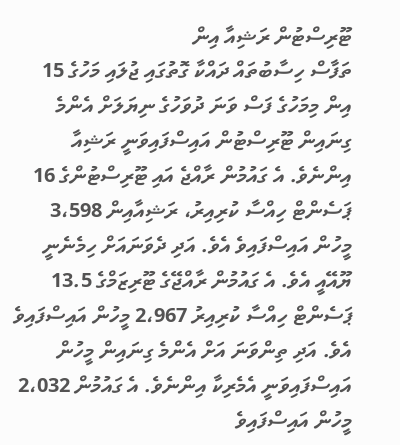ޓޫރިސްޓުން ރަޝިއާ އިން
ތަފާސް ހިސާބުތައް ދައްކާ ގޮތުގައި ޖުލައި މަހުގެ 15 އިން މިމަހުގެ ފަސް ވަނަ ދުވަހުގެ ނިޔަލަށް އެންމެ ގިނައިން ޓޫރިސްޓުން އައިސްފައިވަނީ ރަޝިއާ އިންނެވެ. އެ ގައުމުން ރާއްޖެ އައި ޓޫރިސްޓުންގެ 16 ޕަސެންޓް ހިއްސާ ކުރިއިރު، ރަޝިއާއިން 3،598 މީހުން އައިސްފައިވެ އެވެ. އަދި ދެވަނައަށް ހިމެނެނީ ޔޫއޭއީ އެވެ. އެ ގައުމުން ރާއްޖޭގެ ޓޫރިޒަމްގެ 13.5 ޕަސެންޓް ހިއްސާ ކުރިއިރު 2،967 މީހުން އައިސްފައިވެ އެވެ. އަދި ތިންވަނަ އަށް އެންމެ ގިނައިން މީހުން އައިސްފައިވަނީ އެމެރިކާ އިންނެވެ. އެ ގައުމުން 2،032 މީހުން އައިސްފައިވެ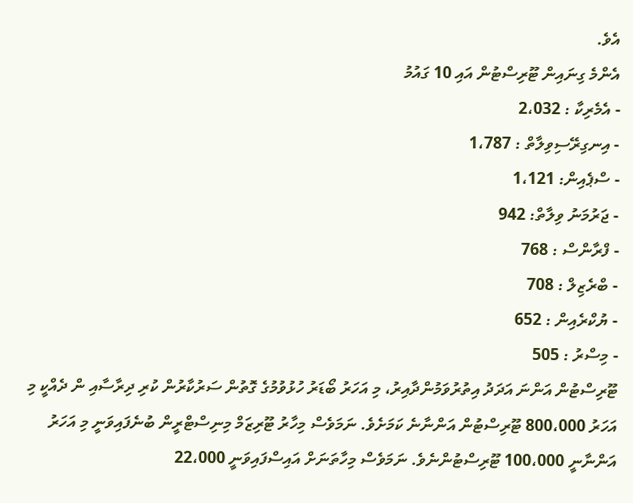އެވެ.
އެންމެ ގިނައިން ޓޫރިސްޓުން އައި 10 ގައުމު
- އެމެރިކާ : 2،032
- އިނގިރޭސިވިލާތް : 1،787
- ސްޕެއިން: 1،121
- ޖަރުމަނު ވިލާތް: 942
- ފްރާންސް : 768
- ބްރެޒިލް : 708
- ޔުކްރެއިން : 652
- މިސްރު : 505
ޓޫރިސްޓުން އަންނަ އަދަދު އިތުރުވަމުންދާއިރު، މި އަހަރު ބޯޑަރު ހުޅުވުމުގެ ގޮތުން ސަރުކާރުން ކުރި ދިރާސާއި ން ދެއްކީ މި އަހަރު 800،000 ޓޫރިސްޓުން އަންނާނެ ކަމަށެވެ. ނަމަވެސް މިހާރު ޓޫރިޒަމް މިނިސްޓްރީން ބުނެފައިވަނީ މި އަހަރު އަންނާނީ 100،000 ޓޫރިސްޓުންނެވެ. ނަމަވެސް މިހާތަނަށް އައިސްފައިވަނީ 22،000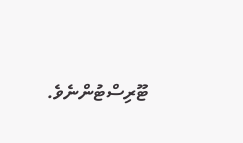ޓޫރިސްޓުންނެވެ.